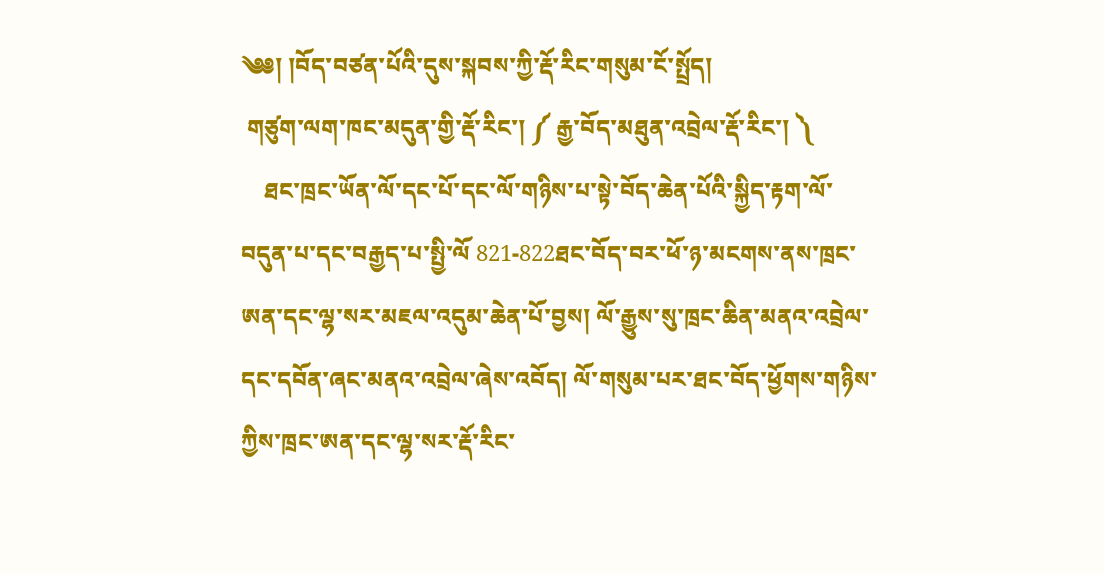༄༅། །བོད་བཙན་པོའི་དུས་སྐབས་ཀྱི་རྡོ་རིང་གསུམ་ངོ་སྤྲོད།
 གཙུག་ལག་ཁང་མདུན་གྱི་རྡོ་རིང་། ༼ རྒྱ་བོད་མཐུན་འབྲེལ་རྡོ་རིང་། ༽
    ཐང་ཁྲང་ཡོན་ལོ་དང་པོ་དང་ལོ་གཉིས་པ་སྟེ་བོད་ཆེན་པོའི་སྐྱིད་རྟག་ལོ་བདུན་པ་དང་བརྒྱད་པ་སྤྱི་ལོ 821-822ཐང་བོད་བར་ཕོ་ཉ་མངགས་ནས་ཁྲང་ཨན་དང་ལྷ་སར་མཇལ་འདུམ་ཆེན་པོ་བྱས། ལོ་རྒྱུས་སུ་ཁྲང་ཆིན་མནའ་འབྲེལ་དང་དབོན་ཞང་མནའ་འབྲེལ་ཞེས་འབོད། ལོ་གསུམ་པར་ཐང་བོད་ཕྱོགས་གཉིས་ཀྱིས་ཁྲང་ཨན་དང་ལྷ་སར་རྡོ་རིང་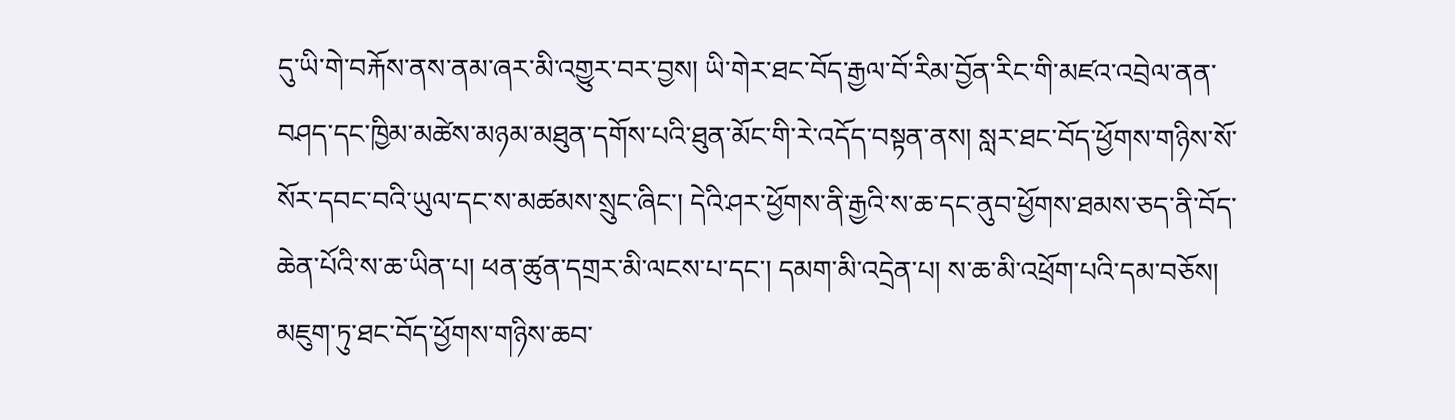དུ་ཡི་གེ་བརྐོས་ནས་ནམ་ཞར་མི་འགྱུར་བར་བྱས། ཡི་གེར་ཐང་བོད་རྒྱལ་བོ་རིམ་བྱོན་རིང་གི་མཛའ་འབྲེལ་ནན་བཤད་དང་ཁྱིམ་མཚེས་མཉམ་མཐུན་དགོས་པའི་ཐུན་མོང་གི་རེ་འདོད་བསྟན་ནས། སླར་ཐང་བོད་ཕྱོགས་གཉིས་སོ་སོར་དབང་བའི་ཡུལ་དང་ས་མཚམས་སྲུང་ཞིང་། དེའི་ཤར་ཕྱོགས་ནི་རྒྱའི་ས་ཆ་དང་ནུབ་ཕྱོགས་ཐམས་ཅད་ནི་བོད་ཆེན་པོའི་ས་ཆ་ཡིན་པ། ཕན་ཚུན་དགྲར་མི་ལངས་པ་དང་། དམག་མི་འདྲེན་པ། ས་ཆ་མི་འཕྲོག་པའི་དམ་བཅོས། མཇུག་ཏུ་ཐང་བོད་ཕྱོགས་གཉིས་ཆབ་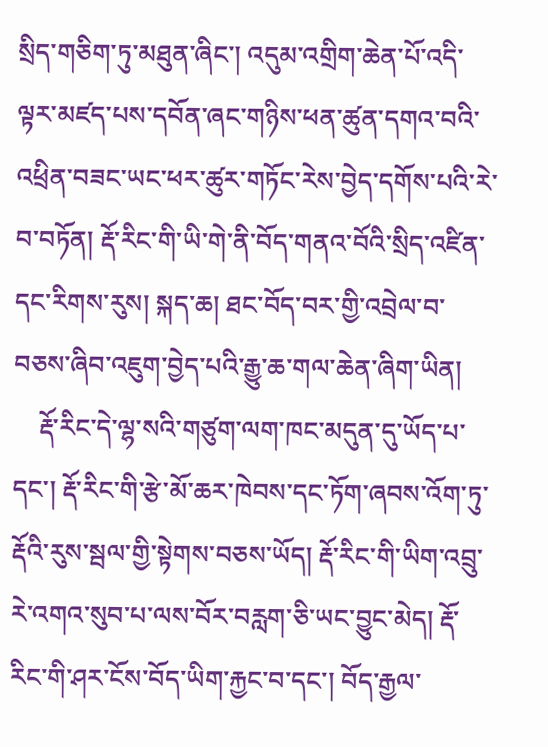སྲིད་གཅིག་ཏུ་མཐུན་ཞིང་། འདུམ་འགྲིག་ཆེན་པོ་འདི་ལྟར་མཛད་པས་དབོན་ཞང་གཉིས་ཕན་ཚུན་དགའ་བའི་འཕྲིན་བཟང་ཡང་ཕར་ཚུར་གཏོང་རེས་བྱེད་དགོས་པའི་རེ་བ་བཏོན། རྡོ་རིང་གི་ཡི་གེ་ནི་བོད་གནའ་བོའི་སྲིད་འཛིན་དང་རིགས་རུས། སྐད་ཆ། ཐང་བོད་བར་གྱི་འབྲེལ་བ་བཅས་ཞིབ་འཇུག་བྱེད་པའི་རྒྱུ་ཆ་གལ་ཆེན་ཞིག་ཡིན།
    རྡོ་རིང་དེ་ལྷ་སའི་གཙུག་ལག་ཁང་མདུན་དུ་ཡོད་པ་དང་། རྡོ་རིང་གི་རྩེ་མོ་ཆར་ཁེབས་དང་ཏོག་ཞབས་འོག་ཏུ་རྡོའི་རུས་སྦལ་གྱི་སྟེགས་བཅས་ཡོད། རྡོ་རིང་གི་ཡིག་འབྲུ་རེ་འགའ་སུབ་པ་ལས་བོར་བརླག་ཅི་ཡང་བྱུང་མེད། རྡོ་རིང་གི་ཤར་ངོས་བོད་ཡིག་རྐྱང་བ་དང་། བོད་རྒྱལ་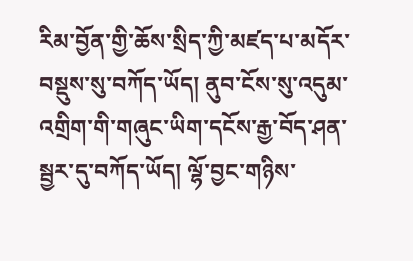རིམ་བྱོན་གྱི་ཆོས་སྲིད་ཀྱི་མཛད་པ་མདོར་བསྡུས་སུ་བཀོད་ཡོད། ནུབ་ངོས་སུ་འདུམ་འགྲིག་གི་གཞུང་ཡིག་དངོས་རྒྱ་བོད་ཤན་སྦྱར་དུ་བཀོད་ཡོད། ལྷོ་བྱང་གཉིས་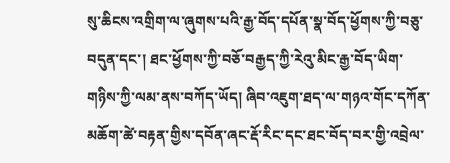སུ་ཆིངས་འགྲིག་ལ་ཞུགས་པའི་རྒྱ་བོད་དཔོན་སྣ་བོད་ཕྱོགས་ཀྱི་བཅུ་བདུན་དང་། ཐང་ཕྱོགས་ཀྱི་བཅོ་བརྒྱད་ཀྱི་རེའུ་མིང་རྒྱ་བོད་ཡིག་གཉིས་ཀྱི་ལམ་ནས་བཀོད་ཡོད། ཞིབ་འཇུག་ཐད་ལ་གཉའ་གོང་དཀོན་མཆོག་ཚེ་བརྟན་གྱིས་དབོན་ཞང་རྡོ་རིང་དང་ཐང་བོད་བར་གྱི་འབྲེལ་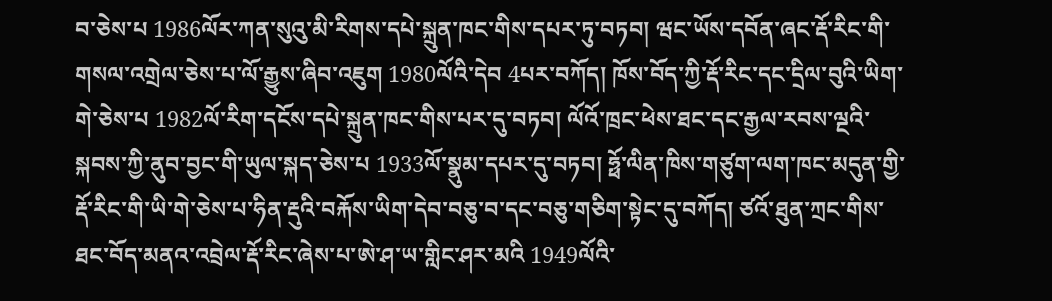བ་ཅེས་པ 1986ལོར་ཀན་སུའུ་མི་རིགས་དཔེ་སྐྲུན་ཁང་གིས་དཔར་ཏུ་བཏབ། ཝང་ཡོས་དབོན་ཞང་རྡོ་རིང་གི་གསལ་འགྲེལ་ཅེས་པ་ལོ་རྒྱུས་ཞིབ་འཇུག 1980ལོའི་དེབ 4པར་བཀོད། ཁོས་བོད་ཀྱི་རྡོ་རིང་དང་དྲིལ་བུའི་ཡིག་གེ་ཅེས་པ 1982ལོ་རིག་དངོས་དཔེ་སྐྲུན་ཁང་གིས་པར་དུ་བཏབ། ལོའོ་ཁྲང་ཕེས་ཐང་དང་རྒྱལ་རབས་ལྔའི་སྐབས་ཀྱི་ནུབ་བྱང་གི་ཡུལ་སྐད་ཅེས་པ 1933ལོ་སྣུམ་དཔར་དུ་བཏབ། ཧྥོ་ལིན་ཁིས་གཙུག་ལག་ཁང་མདུན་གྱི་རྡོ་རིང་གི་ཡི་གེ་ཅེས་པ་ཧིན་རྡུའི་བརྐོས་ཡིག་དེབ་བཅུ་བ་དང་བཅུ་གཅིག་སྟེང་དུ་བཀོད། ཙའོ་ཐུན་ཀྲང་གིས་ཐང་བོད་མནའ་འབྲེལ་རྡོ་རིང་ཞེས་པ་ཨེ་ཤ་ཡ་གླིང་ཤར་མའི 1949ལོའི་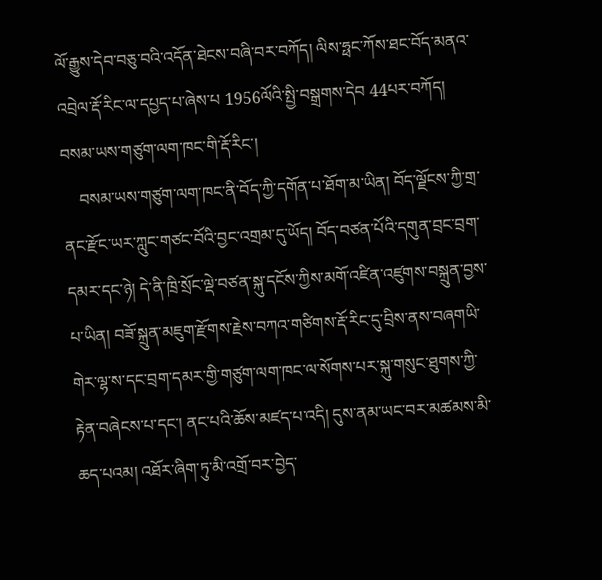ལོ་རྒྱུས་དེབ་བཅུ་བའི་འདོན་ཐེངས་བཞི་བར་བཀོད། ལིས་ཧྥང་ཀོས་ཐང་བོད་མནའ་འབྲེལ་རྡོ་རིང་ལ་དཔྱད་པ་ཞེས་པ 1956ལོའི་སྤྱི་བསྒྲགས་དེབ 44པར་བཀོད།
བསམ་ཡས་གཙུག་ལག་ཁང་གི་རྡོ་རིང་།
    བསམ་ཡས་གཙུག་ལག་ཁང་ནི་བོད་ཀྱི་དགོན་པ་ཐོག་མ་ཡིན། བོད་ལྗོངས་ཀྱི་གྲ་ནང་རྫོང་ཡར་ཀླུང་གཙང་བོའི་བྱང་འགྲམ་དུ་ཡོད། བོད་བཙན་པོའི་དགུན་བྲང་བྲག་དམར་དང་ཉེ། དེ་ནི་ཁྲི་སྲོང་ལྡེ་བཙན་སྐུ་དངོས་ཀྱིས་མགོ་འཛིན་འཛུགས་བསྐྲུན་བྱས་པ་ཡིན། བཟོ་སྐྲུན་མཇུག་རྫོགས་རྗེས་བཀའ་གཙིགས་རྡོ་རིང་དུ་བྲིས་ནས་བཞགཡི་གེར་ལྷ་ས་དང་བྲག་དམར་གྱི་གཙུག་ལག་ཁང་ལ་སོགས་པར་སྐུ་གསུང་ཐུགས་ཀྱི་རྟེན་བཞེངས་པ་དང་། ནང་པའི་ཆོས་མཛད་པ་འདི། དུས་ནམ་ཡང་བར་མཚམས་མི་ཆད་པའམ། འཐོར་ཞིག་ཏུ་མི་འགྲོ་བར་བྱེད་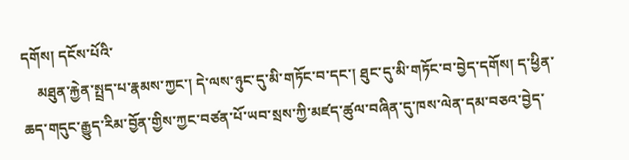དགོས། དངོས་པོའི་
    མཐུན་རྐྱེན་སྤྲད་པ་རྣམས་ཀྱང་། དེ་ལས་ཉུང་དུ་མི་གཏོང་བ་དང་། ཐུང་དུ་མི་གཏོང་བ་བྱེད་དགོས། ད་ཕྱིན་ཆད་གདུང་རྒྱུད་རིམ་བྱོན་གྱིས་ཀྱང་བཙན་པོ་ཡབ་སྲས་ཀྱི་མཛད་ཚུལ་བཞིན་དུ་ཁས་ལེན་དམ་བཅའ་བྱེད་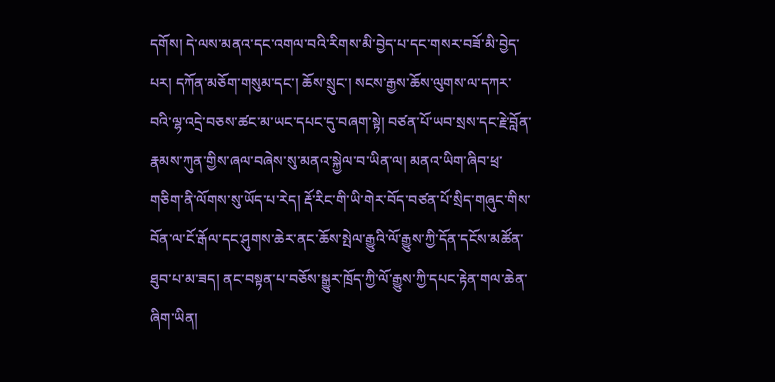དགོས། དེ་ལས་མནའ་དང་འགལ་བའི་རིགས་མི་བྱེད་པ་དང་གསར་བཟོ་མི་བྱེད་པར། དཀོན་མཅོག་གསུམ་དང་། ཆོས་སྲུང་། སངས་རྒྱས་ཆོས་ལུགས་ལ་དཀར་བའི་ལྷ་འདྲེ་བཅས་ཚང་མ་ཡང་དཔང་དུ་བཞག་སྟེ། བཙན་པོ་ཡབ་སྲས་དང་རྗེ་བློན་རྣམས་ཀུན་གྱིས་ཞལ་བཞེས་སུ་མནའ་སྐྱེལ་བ་ཡིན་ལ། མནའ་ཡིག་ཞིབ་ཕྲ་གཅིག་ནི་ལོགས་སུ་ཡོད་པ་རེད། རྡོ་རིང་གི་ཡི་གེར་བོད་བཙན་པོ་སྲིད་གཞུང་གིས་བོན་ལ་ངོ་རྒོལ་དང་ཤུགས་ཆེར་ནང་ཆོས་སྤེལ་རྒྱུའི་ལོ་རྒྱུས་ཀྱི་དོན་དངོས་མཚོན་ཐུབ་པ་མ་ཟད། ནང་བསྟན་པ་བཅོས་སྒྱུར་ཁྲོད་ཀྱི་ལོ་རྒྱུས་ཀྱི་དཔང་རྟེན་གལ་ཆེན་ཞིག་ཡིན།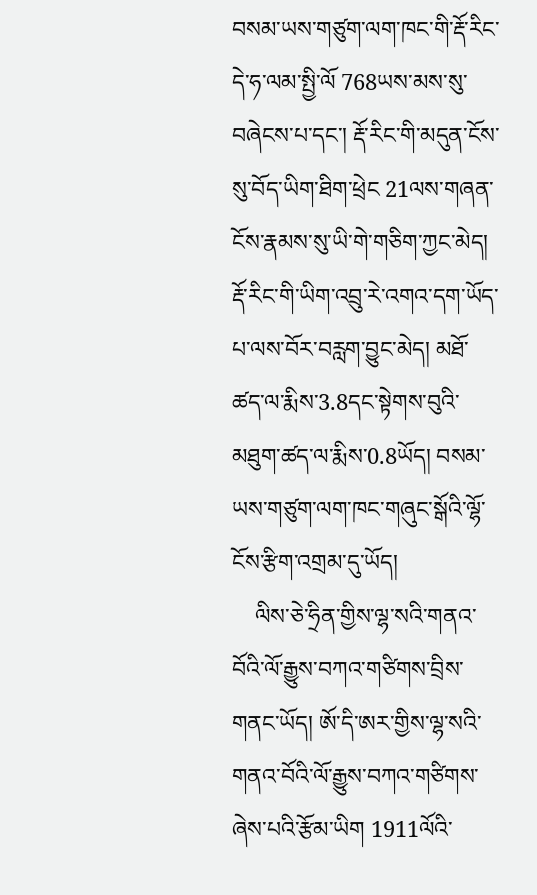བསམ་ཡས་གཙུག་ལག་ཁང་གི་རྡོ་རིང་དེ་ཧ་ལམ་སྤྱི་ལོ 768ཡས་མས་སུ་བཞེངས་པ་དང་། རྡོ་རིང་གི་མདུན་ངོས་སུ་བོད་ཡིག་ཐིག་ཕྲེང 21ལས་གཞན་ངོས་རྣམས་སུ་ཡི་གེ་གཅིག་ཀྱང་མེད། རྡོ་རིང་གི་ཡིག་འབྲུ་རེ་འགའ་དག་ཡོད་པ་ལས་བོར་བརླག་བྱུང་མེད། མཐོ་ཚད་ལ་རྨིས་3.8དང་སྟེགས་བུའི་མཐུག་ཚད་ལ་རྨིས་0.8ཡོད། བསམ་ཡས་གཙུག་ལག་ཁང་གཞུང་སྒོའི་ལྷོ་ངོས་རྩིག་འགྲམ་དུ་ཡོད།
    ལིས་ཅེ་ཧྲིན་གྱིས་ལྷ་སའི་གནའ་བོའི་ལོ་རྒྱུས་བཀའ་གཙིགས་བྲིས་གནང་ཡོད། ཨོ་དི་ཨར་གྱིས་ལྷ་སའི་གནའ་བོའི་ལོ་རྒྱུས་བཀའ་གཙིགས་ཞེས་པའི་རྩོམ་ཡིག 1911ལོའི་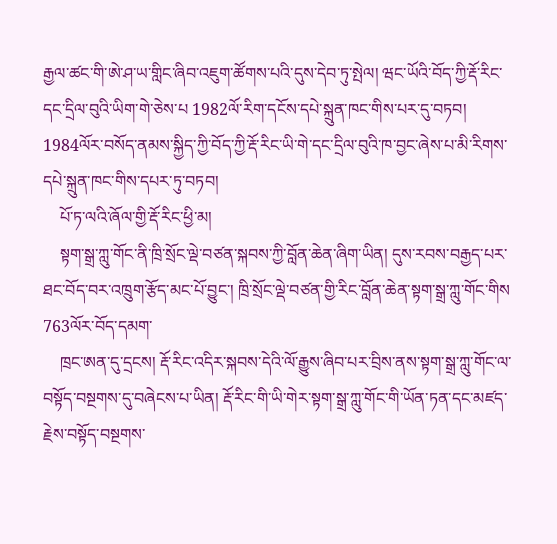རྒྱལ་ཚང་གི་ཨེ་ཤ་ཡ་གླིང་ཞིབ་འཇུག་ཚོགས་པའི་དུས་དེབ་ཏུ་སྤེལ། ཝང་ཡོའི་བོད་ཀྱི་རྡོ་རིང་དང་དྲིལ་བུའི་ཡིག་གེ་ཅེས་པ 1982ལོ་རིག་དངོས་དཔེ་སྐྲུན་ཁང་གིས་པར་དུ་བཏབ། 1984ལོར་བསོད་ནམས་སྐྱིད་ཀྱི་བོད་ཀྱི་རྡོ་རིང་ཡི་གེ་དང་དྲིལ་བུའི་ཁ་བྱང་ཞེས་པ་མི་རིགས་དཔེ་སྐྲུན་ཁང་གིས་དཔར་ཏུ་བཏབ།
    པོ་ཏ་ལའི་ཞོལ་གྱི་རྡོ་རིང་ཕྱི་མ།
    སྟག་སྒྲ་ཀླུ་གོང་ནི་ཁྲི་སྲོང་ལྡེ་བཙན་སྐབས་ཀྱི་བློན་ཆེན་ཞིག་ཡིན། དུས་རབས་བརྒྱད་པར་ཐང་བོད་བར་འཁྲུག་རྩོད་མང་པོ་བྱུང་། ཁྲི་སྲོང་ལྡེ་བཙན་གྱི་རིང་བློན་ཆེན་སྟག་སྒྲ་ཀླུ་གོང་གིས 763ལོར་བོད་དམག་
    ཁྲང་ཨན་དུ་དྲངས། རྡོ་རིང་འདིར་སྐབས་དེའི་ལོ་རྒྱུས་ཞིབ་པར་བྲིས་ནས་སྟག་སྒྲ་ཀླུ་གོང་ལ་བསྟོད་བསྔགས་དུ་བཞེངས་པ་ཡིན། རྡོ་རིང་གི་ཡི་གེར་སྟག་སྒྲ་ཀླུ་གོང་གི་ཡོན་ཏན་དང་མཛད་རྗེས་བསྟོད་བསྔགས་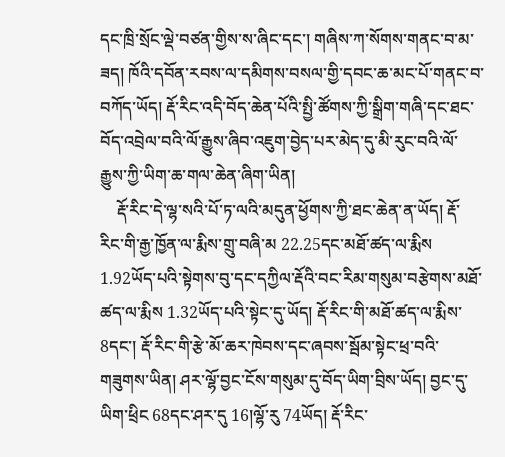དང་ཁྲི་སྲོང་ལྡེ་བཙན་གྱིས་ས་ཞིང་དང་། གཞིས་ཀ་སོགས་གནང་བ་མ་ཟད། ཁོའི་དབོན་རབས་ལ་དམིགས་བསལ་གྱི་དབང་ཆ་མང་པོ་གནང་བ་བཀོད་ཡོད། རྡོ་རིང་འདི་བོད་ཆེན་པོའི་སྤྱི་ཚོགས་ཀྱི་སྒྲིག་གཞི་དང་ཐང་བོད་འབྲེལ་བའི་ལོ་རྒྱུས་ཞིབ་འཇུག་བྱེད་པར་མེད་དུ་མི་རུང་བའི་ལོ་རྒྱུས་ཀྱི་ཡིག་ཆ་གལ་ཆེན་ཞིག་ཡིན།
    རྡོ་རིང་དེ་ལྷ་སའི་པོ་ཏ་ལའི་མདུན་ཕྱོགས་ཀྱི་ཐང་ཆེན་ན་ཡོད། རྡོ་རིང་གི་རྒྱ་ཁྱོན་ལ་རྨིས་གྲུ་བཞི་མ 22.25དང་མཐོ་ཚད་ལ་རྨིས 1.92ཡོད་པའི་སྟེགས་བུ་དང་དཀྱིལ་རྡོའི་བང་རིམ་གསུམ་བརྩེགས་མཐོ་ཚད་ལ་རྨིས 1.32ཡོད་པའི་སྟེང་དུ་ཡོད། རྡོ་རིང་གི་མཐོ་ཚད་ལ་རྨིས་8དང་། རྡོ་རིང་གི་རྩེ་མོ་ཆར་ཁེབས་དང་ཞབས་སྦོམ་སྟེང་ཕྲ་བའི་གཟུགས་ཡིན། ཤར་ལྷོ་བྱང་ངོས་གསུམ་དུ་བོད་ཡིག་བྲིས་ཡོད། བྱང་དུ་ཡིག་ཕྲིང 68དང་ཤར་དུ 16།ལྷོ་རུ 74ཡོད། རྡོ་རིང་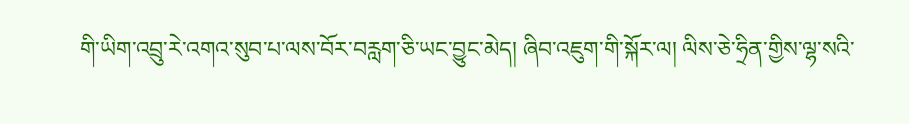གི་ཡིག་འབྲུ་རེ་འགའ་སུབ་པ་ལས་བོར་བརླག་ཅི་ཡང་བྱུང་མེད། ཞིབ་འཇུག་གི་སྐོར་ལ། ལིས་ཅེ་ཧྲིན་གྱིས་ལྷ་སའི་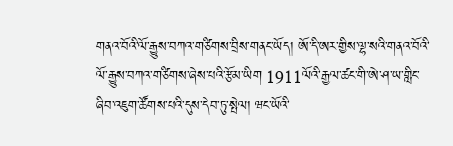གནའ་བོའི་ལོ་རྒྱུས་བཀའ་གཙིགས་བྲིས་གནང་ཡོད། ཨོ་དི་ཨར་གྱིས་ལྷ་སའི་གནའ་བོའི་ལོ་རྒྱུས་བཀའ་གཙིགས་ཞེས་པའི་རྩོམ་ཡིག 1911ལོའི་རྒྱལ་ཚང་གི་ཨེ་ཤ་ཡ་གླིང་ཞིབ་འཇུག་ཚོགས་པའི་དུས་དེབ་ཏུ་སྤེལ། ཝང་ཡོའི་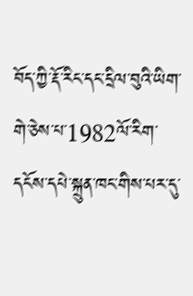བོད་ཀྱི་རྡོ་རིང་དང་དྲིལ་བུའི་ཡིག་གེ་ཅེས་པ་1982ལོ་རིག་དངོས་དཔེ་སྐྲུན་ཁང་གིས་པར་དུ་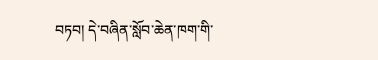བཏབ། དེ་བཞིན་སློབ་ཆེན་ཁག་གི་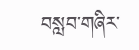བསླབ་གཞིར་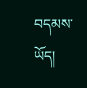བདམས་ཡོད།